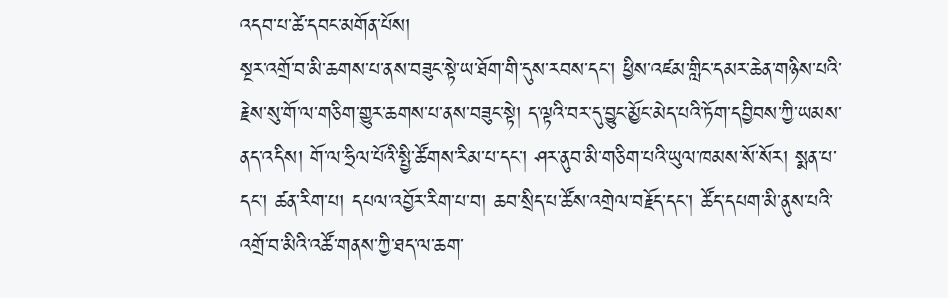འདབ་པ་ཚེ་དབང་མགོན་པོས།
སྔར་འགྲོ་བ་མི་ཆགས་པ་ནས་བཟུང་སྟེ་ཡ་ཐོག་གི་དུས་རབས་དང་། ཕྱིས་འཛམ་གླིང་དམར་ཆེན་གཉིས་པའི་རྗེས་སུ་གོ་ལ་གཅིག་གྱུར་ཆགས་པ་ནས་བཟུང་སྟེ། ད་ལྟའི་བར་དུ་བྱུང་མྱོང་མེད་པའི་ཏོག་དབྱིབས་ཀྱི་ཡམས་ནད་འདིས། གོ་ལ་ཧྲིལ་པོའི་སྤྱི་ཚོགས་རིམ་པ་དང་། ཤར་ནུབ་མི་གཅིག་པའི་ཡུལ་ཁམས་སོ་སོར། སྨན་པ་དང་། ཚན་རིག་པ། དཔལ་འབྱོར་རིག་པ་བ། ཆབ་སྲིད་པ་ཚོས་འགྲེལ་བརྗོད་དང་། ཚོད་དཔག་མི་ནུས་པའི་འགྲོ་བ་མིའི་འཚོ་གནས་ཀྱི་ཐད་ལ་ཆག་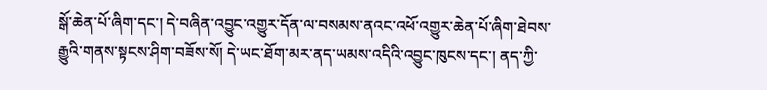སྒོ་ཆེན་པོ་ཞིག་དང་། དེ་བཞིན་འབྱུང་འགྱུར་དོན་ལ་བསམས་ནའང་འཕོ་འགྱུར་ཆེན་པོ་ཞིག་ཐེབས་རྒྱུའི་གནས་སྟངས་ཤིག་བཟོས་སོ། དེ་ཡང་ཐོག་མར་ནད་ཡམས་འདིའི་འབྱུང་ཁུངས་དང་། ནད་ཀྱི་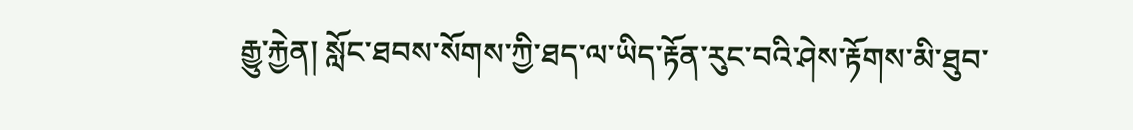རྒྱུ་རྐྱེན། སློང་ཐབས་སོགས་ཀྱི་ཐད་ལ་ཡིད་རྟོན་རུང་བའི་ཤེས་རྟོགས་མི་ཐུབ་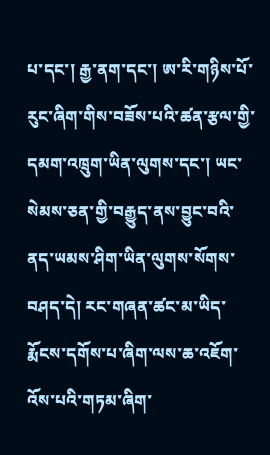པ་དང་། རྒྱ་ནག་དང་། ཨ་རི་གཉིས་པོ་རུང་ཞིག་གིས་བཟོས་པའི་ཚན་རྩལ་གྱི་དམག་འཁྲུག་ཡིན་ལུགས་དང་། ཡང་སེམས་ཅན་གྱི་བརྒྱུད་ནས་བྱུང་བའི་ནད་ཡམས་ཤིག་ཡིན་ལུགས་སོགས་བཤད་དེ། རང་གཞན་ཚང་མ་ཡིད་རྨོངས་དགོས་པ་ཞིག་ལས་ཆ་འཇོག་འོས་པའི་གཏམ་ཞིག་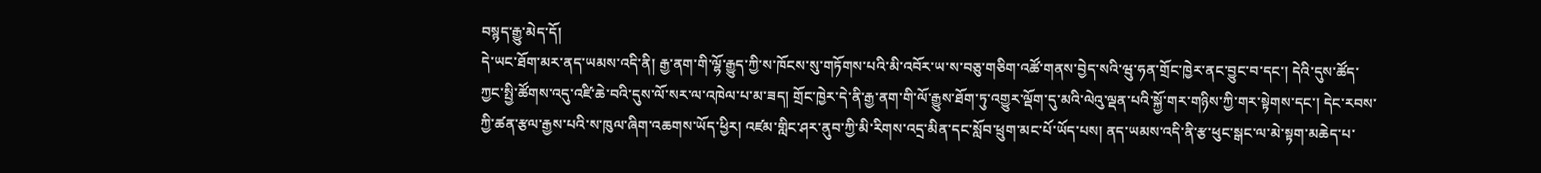བསྙད་རྒྱུ་མེད་དོ།
དེ་ཡང་ཐོག་མར་ནད་ཡམས་འདི་ནི། རྒྱ་ནག་གི་ལྷོ་རྒྱུད་ཀྱི་ས་ཁོངས་སུ་གཏོགས་པའི་མི་འབོར་ཡ་ས་བཅུ་གཅིག་འཚོ་གནས་བྱེད་སའི་ཝུ་ཧན་གྲོང་ཁྱེར་ནང་བྱུང་བ་དང་། དེའི་དུས་ཚོད་ཀྱང་སྤྱི་ཚོགས་འདུ་འཛི་ཆེ་བའི་དུས་ལོ་སར་ལ་འཁེལ་པ་མ་ཟད། གྲོང་ཁྱེར་དེ་ནི་རྒྱ་ནག་གི་ལོ་རྒྱུས་ཐོག་ཏུ་འགྱུར་ལྡོག་དུ་མའི་ལེའུ་ལྡན་པའི་སྐྱོ་གར་གཉིས་ཀྱི་གར་སྟེགས་དང་། དེང་རབས་ཀྱི་ཚན་རྩལ་རྒྱས་པའི་ས་ཁུལ་ཞིག་འཆགས་ཡོད་ཕྱིར། འཛམ་གླིང་ཤར་ནུབ་ཀྱི་མི་རིགས་འདྲ་མིན་དང་སློབ་ཕྲུག་མང་པོ་ཡོད་པས། ནད་ཡམས་འདི་ནི་རྩ་ཕུང་སྒང་ལ་མེ་སྟག་མཆེད་པ་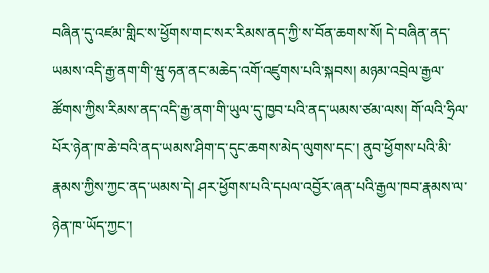བཞིན་དུ་འཛམ་གླིང་ས་ཕྱོགས་གང་སར་རིམས་ནད་ཀྱི་ས་བོན་ཆགས་སོ། དེ་བཞིན་ནད་ཡམས་འདི་རྒྱ་ནག་གི་ཝུ་ཧན་ནང་མཆེད་འགོ་འཛུགས་པའི་སྐབས། མཉམ་འབྲེལ་རྒྱལ་ཚོགས་ཀྱིས་རིམས་ནད་འདི་རྒྱ་ནག་གི་ཡུལ་དུ་ཁྱབ་པའི་ནད་ཡམས་ཙམ་ལས། གོ་ལའི་ཧྲིལ་པོར་ཉེན་ཁ་ཆེ་བའི་ནད་ཡམས་ཤིག་ད་དུང་ཆགས་མེད་ལུགས་དང་། ནུབ་ཕྱོགས་པའི་མི་རྣམས་ཀྱིས་ཀྱང་ནད་ཡམས་དེ། ཤར་ཕྱོགས་པའི་དཔལ་འབྱོར་ཞན་པའི་རྒྱལ་ཁབ་རྣམས་ལ་ཉེན་ཁ་ཡོད་ཀྱང་།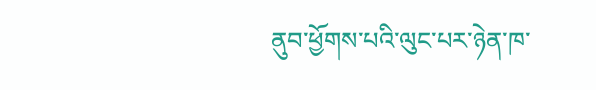ནུབ་ཕྱོགས་པའི་ལུང་པར་ཉེན་ཁ་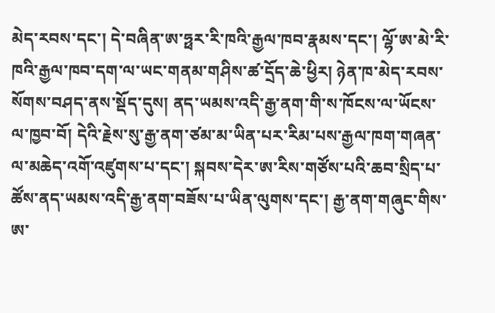མེད་རབས་དང་། དེ་བཞིན་ཨ་ཧྥར་རི་ཁའི་རྒྱལ་ཁབ་རྣམས་དང་། ལྷོ་ཨ་མེ་རི་ཁའི་རྒྱལ་ཁབ་དག་ལ་ཡང་གནམ་གཤིས་ཚ་དྲོད་ཆེ་ཕྱིར། ཉེན་ཁ་མེད་རབས་སོགས་བཤད་ནས་སྡོད་དུས། ནད་ཡམས་འདི་རྒྱ་ནག་གི་ས་ཁོངས་ལ་ཡོངས་ལ་ཁྱབ་བོ། དེའི་རྗེས་སུ་རྒྱ་ནག་ཙམ་མ་ཡིན་པར་རིམ་པས་རྒྱལ་ཁག་གཞན་ལ་མཆེད་འགོ་འཛུགས་པ་དང་། སྐབས་དེར་ཨ་རིས་གཙོས་པའི་ཆབ་སྲིད་པ་ཚོས་ནད་ཡམས་འདི་རྒྱ་ནག་བཟོས་པ་ཡིན་ལུགས་དང་། རྒྱ་ནག་གཞུང་གིས་ཨ་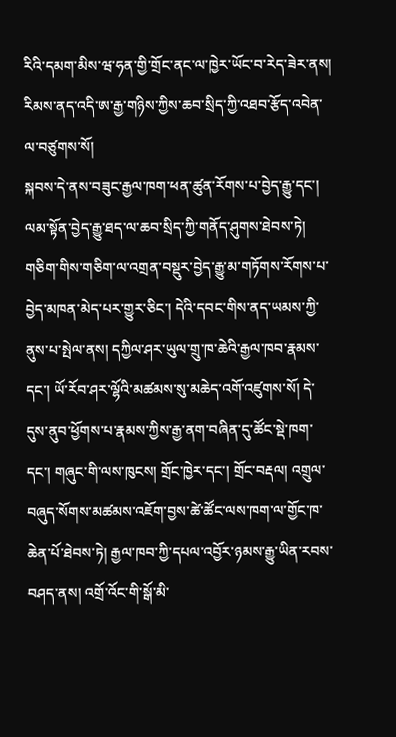རིའི་དམག་མིས་ཝ་ཧན་གྱི་གྲོང་ནང་ལ་ཁྱེར་ཡོང་བ་རེད་ཟེར་ནས། རིམས་ནད་འདི་ཨ་རྒྱ་གཉིས་ཀྱིས་ཆབ་སྲིད་ཀྱི་འཐབ་རྩོད་འབེན་ལ་བཙུགས་སོ།
སྐབས་དེ་ནས་བཟུང་རྒྱལ་ཁག་ཕན་ཚུན་རོགས་པ་བྱེད་རྒྱུ་དང་། ལམ་སྟོན་བྱེད་རྒྱུ་ཐད་ལ་ཆབ་སྲིད་ཀྱི་གནོད་ཤུགས་ཐེབས་ཏེ། གཅིག་གིས་གཅིག་ལ་འགྲན་བསྡུར་བྱེད་རྒྱུ་མ་གཏོགས་རོགས་པ་བྱེད་མཁན་མེད་པར་གྱུར་ཅིང་། དེའི་དབང་གིས་ནད་ཡམས་ཀྱི་ནུས་པ་སྤེལ་ནས། དཀྱིལ་ཤར་ཡུལ་གྲུ་ཁ་ཆེའི་རྒྱལ་ཁབ་རྣམས་དང་། ཡོ་རོབ་ཤར་ལྷོའི་མཚམས་སུ་མཆེད་འགོ་འཛུགས་སོ། དེ་དུས་ནུབ་ཕྱོགས་པ་རྣམས་ཀྱིས་རྒྱ་ནག་བཞིན་དུ་ཚོང་སྡེ་ཁག་དང་། གཞུང་གི་ལས་ཁུངས། གྲོང་ཁྱེར་དང་། གྲོང་བརྡལ། འགྲུལ་བཞུད་སོགས་མཚམས་འཇོག་བྱས་ཚེ་ཚོང་ལས་ཁག་ལ་གྱོང་ཁ་ཆེན་པོ་ཐེབས་ཏེ། རྒྱལ་ཁབ་ཀྱི་དཔལ་འབྱོར་ཉམས་རྒྱུ་ཡིན་རབས་བཤད་ནས། འགྲོ་འོང་གི་སྒོ་མི་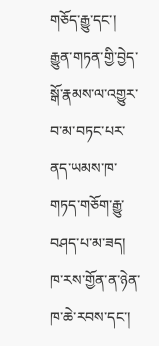གཅོད་རྒྱུ་དང་། རྒྱུན་གཏན་གྱི་བྱེད་སྒོ་རྣམས་ལ་འགྱུར་བ་མ་བཏང་པར་ནད་ཡམས་ཁ་གཏད་གཅོག་རྒྱུ་བཤད་པ་མ་ཟད། ཁ་རས་གྱོན་ན་ཉེན་ཁ་ཆེ་རབས་དང་།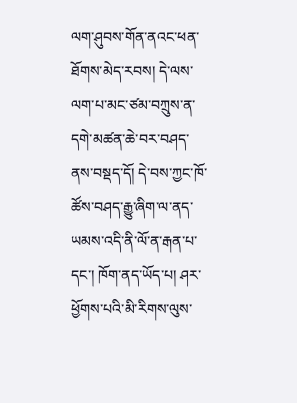ལག་ཤུབས་གོན་ནའང་ཕན་ཐོགས་མེད་རབས། དེ་ལས་ལག་པ་མང་ཙམ་བཀྲུས་ན་དགེ་མཚན་ཆེ་བར་བཤད་ནས་བསྡད་དོ། དེ་བས་ཀྱང་ཁོ་ཚོས་བཤད་རྒྱུ་ཞིག་ལ་ནད་ཡམས་འདི་ནི་ལོ་ན་རྒན་པ་དང་། ཁོག་ནད་ཡོད་པ། ཤར་ཕྱོགས་པའི་མི་རིགས་ལུས་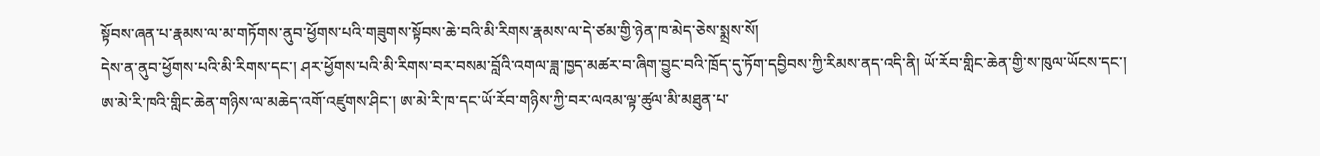སྟོབས་ཞན་པ་རྣམས་ལ་མ་གཏོགས་ནུབ་ཕྱོགས་པའི་གཟུགས་སྟོབས་ཆེ་བའི་མི་རིགས་རྣམས་ལ་དེ་ཙམ་གྱི་ཉེན་ཁ་མེད་ཅེས་སྨྲས་སོ།
དེས་ན་ནུབ་ཕྱོགས་པའི་མི་རིགས་དང་། ཤར་ཕྱོགས་པའི་མི་རིགས་བར་བསམ་བློའི་འགལ་ཟླ་ཁྱད་མཚར་བ་ཞིག་བྱུང་བའི་ཁྲོད་དུ་ཏོག་དབྱིབས་ཀྱི་རིམས་ནད་འདི་ནི། ཡོ་རོབ་གླིང་ཆེན་གྱི་ས་ཁུལ་ཡོངས་དང་། ཨ་མེ་རི་ཁའི་གླིང་ཆེན་གཉིས་ལ་མཆེད་འགོ་འཛུགས་ཤིང་། ཨ་མེ་རི་ཁ་དང་ཡོ་རོབ་གཉིས་ཀྱི་བར་ལའམ་ལྟ་ཚུལ་མི་མཐུན་པ་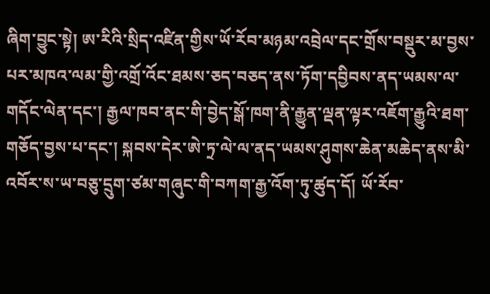ཞིག་བྱུང་སྟེ། ཨ་རིའི་སྲིད་འཛིན་གྱིས་ཡོ་རོབ་མཉམ་འབྲེལ་དང་གྲོས་བསྡུར་མ་བྱས་པར་མཁའ་ལམ་གྱི་འགྲོ་འོང་ཐམས་ཅད་བཅད་ནས་ཏོག་དབྱིབས་ནད་ཡམས་ལ་གདོང་ལེན་དང་། རྒྱལ་ཁབ་ནང་གི་བྱེད་སྒོ་ཁག་ནི་རྒྱུན་ལྡན་ལྟར་འཇོག་རྒྱུའི་ཐག་གཅོད་བྱས་པ་དང་། སྐབས་དེར་ཨེ་ཏྲ་ལེ་ལ་ནད་ཡམས་ཤུགས་ཆེན་མཆེད་ནས་མི་འབོར་ས་ཡ་བཅུ་དྲུག་ཙམ་གཞུང་གི་བཀག་རྒྱ་འོག་ཏུ་ཚུད་དོ། ཡོ་རོབ་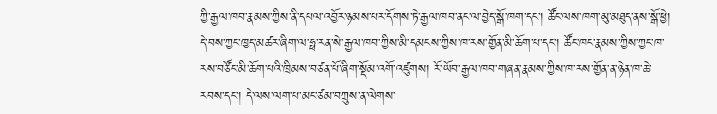ཀྱི་རྒྱལ་ཁབ་རྣམས་ཀྱིས་ནི་དཔལ་འབྱོར་ཉམས་པར་དོགས་ཏེ་རྒྱལ་ཁབ་ནང་ལ་བྱེད་སྒོ་ཁག་དང་། ཚོང་ལས་ཁག་མུ་མཐུད་ནས་སྒོ་ཕྱེ། དེ་བས་ཀྱང་ཁྱད་མཚར་ཞིག་ལ་ཧྥ་རན་སེ་རྒྱལ་ཁབ་ཀྱིས་མི་དམངས་ཀྱིས་ཁ་རས་གྱོན་མི་ཆོག་པ་དང་། ཚོང་ཁང་རྣམས་ཀྱིས་ཀྱང་ཁ་རས་བཙོང་མི་ཆོག་པའི་ཁྲིམས་བཙན་པོ་ཞིག་སྡོམ་འགོ་འཛུགས། རོ་ཡོབ་རྒྱལ་ཁབ་གཞན་རྣམས་ཀྱིས་ཁ་རས་གྱོན་ན་ཉེན་ཁ་ཆེ་རབས་དང་། དེ་ལས་ལག་པ་མང་ཙམ་བཀྲུས་ན་ལེགས་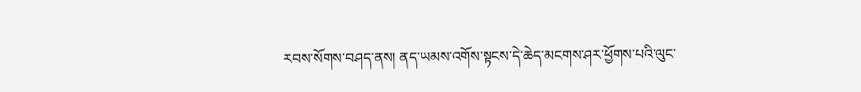རབས་སོགས་བཤད་ནས། ནད་ཡམས་འགོས་སྟངས་དེ་ཆེད་མངགས་ཤར་ཕྱོགས་པའི་ལུང་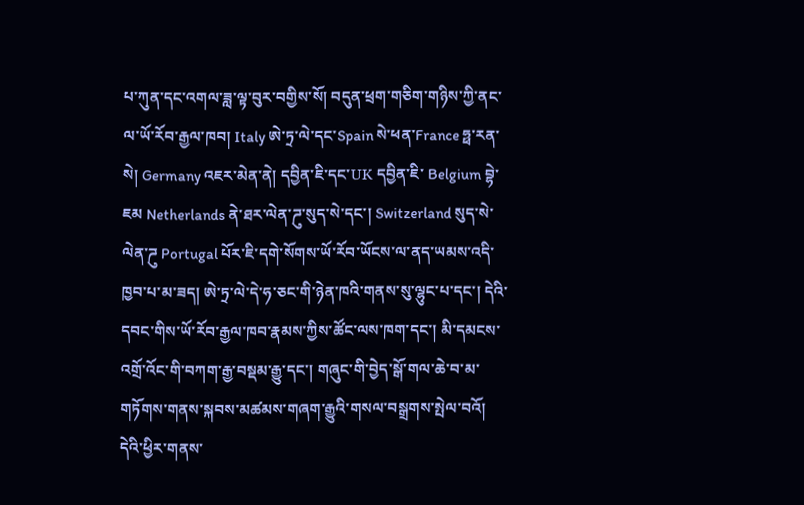པ་ཀུན་དང་འགལ་ཟླ་ལྟ་བུར་བགྱིས་སོ། བདུན་ཕྲག་གཅིག་གཉིས་ཀྱི་ནང་ལ་ཡོ་རོབ་རྒྱལ་ཁབ། Italy ཨེ་ཏྲ་ལེ་དང་Spain སེ་ཕན་France ཧྥ་རན་སེ། Germany འཇར་མེན་ནེ། དབྱིན་ཇི་དང་UK དབྱིན་ཇི་ Belgium བྷེ་ཇམ Netherlands ནེ་ཐར་ལེན་ཌུ་སུད་སེ་དང་། Switzerland སུད་སེ་ལེན་ཌུ Portugal པོར་ཇི་དགེ་སོགས་ཡོ་རོབ་ཡོངས་ལ་ནད་ཡམས་འདི་ཁྱབ་པ་མ་ཟད། ཨེ་ཏྲ་ལེ་དེ་ཧ་ཅང་གི་ཉེན་ཁའི་གནས་སུ་ལྷུང་པ་དང་། དེའི་དབང་གིས་ཡོ་རོབ་རྒྱལ་ཁབ་རྣམས་ཀྱིས་ཚོང་ལས་ཁག་དང་། མི་དམངས་འགྲོ་འོང་གི་བཀག་རྒྱ་བསྡམ་རྒྱུ་དང་། གཞུང་གི་བྱེད་སྒོ་གལ་ཆེ་བ་མ་གཏོགས་གནས་སྐབས་མཚམས་གཞག་རྒྱུའི་གསལ་བསྒྲགས་སྤེལ་བའོ།
དེའི་ཕྱིར་གནས་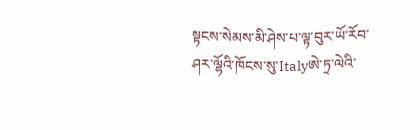སྟངས་སེམས་མི་ཤེས་པ་ལྟ་བུར་ཡོ་རོབ་ཤར་ལྷོའི་ཁོངས་སུ་Italyཨེ་ཏྲ་ལེའི་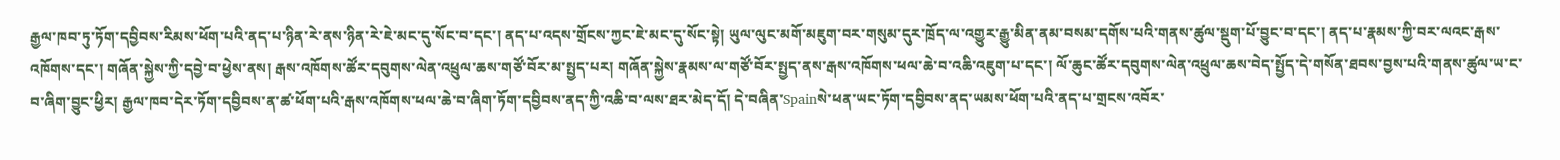རྒྱལ་ཁབ་ཏུ་ཏོག་དབྱིབས་རིམས་ཕོག་པའི་ནད་པ་ཉིན་རེ་ནས་ཉིན་རེ་ཇེ་མང་དུ་སོང་བ་དང་། ནད་པ་འདས་གྲོངས་ཀྱང་ཇེ་མང་དུ་སོང་སྟེ། ཡུལ་ལུང་མགོ་མཇུག་བར་གསུམ་དུར་ཁྲོད་ལ་འགྱུར་རྒྱུ་མིན་ནམ་བསམ་དགོས་པའི་གནས་ཚུལ་སྡུག་པོ་བྱུང་བ་དང་། ནད་པ་རྣམས་ཀྱི་བར་ལའང་རྒས་འཁོགས་དང་། གཞོན་སྐྱེས་ཀྱི་དབྱེ་བ་ཕྱེས་ནས། རྒས་འཁོགས་ཚོར་དབུགས་ལེན་འཕྲུལ་ཆས་གཙོ་བོར་མ་སྤྱད་པར། གཞོན་སྐྱེས་རྣམས་ལ་གཙོ་བོར་སྤྱད་ནས་རྒས་འཁོགས་ཕལ་ཆེ་བ་འཆི་འཇུག་པ་དང་། ལོ་ཆུང་ཚོར་དབུགས་ལེན་འཕྲུལ་ཆས་བེད་སྤྱོད་དེ་གསོན་ཐབས་བྱས་པའི་གནས་ཚུལ་ཡ་ང་བ་ཞིག་བྱུང་ཕྱིར། རྒྱལ་ཁབ་དེར་ཏོག་དབྱིབས་ན་ཚ་ཕོག་པའི་རྒས་འཁོགས་ཕལ་ཆེ་བ་ཞིག་ཏོག་དབྱིབས་ནད་ཀྱི་འཆི་བ་ལས་ཐར་མེད་དོ། དེ་བཞིན་Spainསེ་ཕན་ཡང་ཏོག་དབྱིབས་ནད་ཡམས་ཕོག་པའི་ནད་པ་གྲངས་འབོར་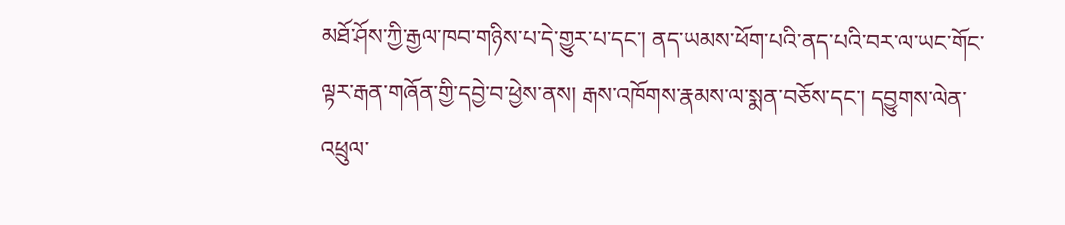མཐོ་ཤོས་ཀྱི་རྒྱལ་ཁབ་གཉིས་པ་དེ་གྱུར་པ་དང་། ནད་ཡམས་ཕོག་པའི་ནད་པའི་བར་ལ་ཡང་གོང་ལྟར་རྒན་གཞོན་གྱི་དབྱེ་བ་ཕྱེས་ནས། རྒས་འཁོགས་རྣམས་ལ་སྨན་བཅོས་དང་། དབྱུགས་ལེན་འཕྲུལ་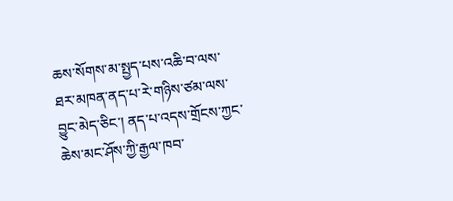ཆས་སོགས་མ་སྤྱད་པས་འཆི་བ་ལས་ཐར་མཁན་ནད་པ་རེ་གཉིས་ཙམ་ལས་བྱུང་མེད་ཅིང་། ནད་པ་འདས་གྲོངས་ཀྱང་ཆེས་མང་ཤོས་ཀྱི་རྒྱལ་ཁབ་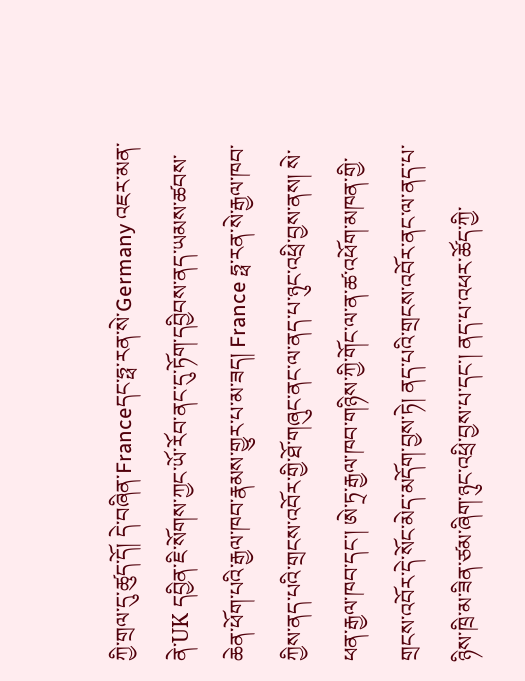ཀྱི་གྲལ་དུ་ཚུད་དོ། དེ་བཞིན་Franceདང་ཧྥ་རན་སེ་Germany འཇར་མན་ནེ་UK དབྱིན་ཇི་སོགས་ཀྱང་ཡོ་རོབ་ནང་དུ་ཏོག་དབྱིབས་ནད་ཡམས་ཚབས་ཆེན་ཕོག་པའི་རྒྱལ་ཁབ་རྣམས་གྱུར་པ་མ་ཟད། France ཧྥ་རན་སེ་རྒྱལ་ཁབ་ཀྱིས་ནད་པའི་གྲངས་འབོར་གྱི་ཐོ་གཞུང་ནང་ལ་ནད་པ་ཉུང་འཕྲི་བྱས་ནས། སེ་ཕན་རྒྱལ་ཁབ་དང་། ཨེ་ཏྲ་རྒྱལ་ཁབ་གཉིས་ཀྱི་གོང་ལ་ན་ཚ་འཕོག་མཁན་གྱི་གྲངས་འབོར་དེ་སོང་མེད་མདོག་བྱས་ཏེ། ནད་པའི་གྲངས་འབོར་ནང་ལ་ནད་པ་ཉིས་ཁྲི་མ་ཟིན་ཙམ་ཞིག་ཉུང་འཕྲི་བྱས་པ་དང་། ནད་པ་འཕར་ཚོད་ཀྱི་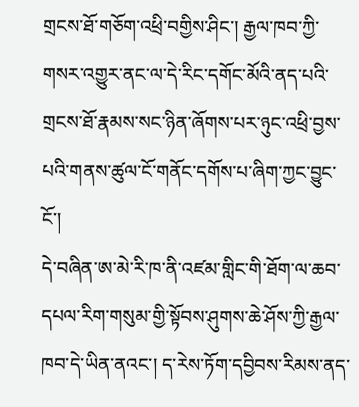གྲངས་ཐོ་གཅོག་འཕྲི་བགྱིས་ཤིང་། རྒྱལ་ཁབ་ཀྱི་གསར་འགྱུར་ནང་ལ་དེ་རིང་དགོང་མོའི་ནད་པའི་གྲངས་ཐོ་རྣམས་སང་ཉིན་ཞོགས་པར་ཉུང་འཕྲི་བྱས་པའི་གནས་ཚུལ་ངོ་གནོང་དགོས་པ་ཞིག་ཀྱང་བྱུང་ངོ་།
དེ་བཞིན་ཨ་མེ་རི་ཁ་ནི་འཛམ་གླིང་གི་ཐོག་ལ་ཆབ་དཔལ་རིག་གསུམ་གྱི་སྟོབས་ཤུགས་ཆེ་ཤོས་ཀྱི་རྒྱལ་ཁབ་དེ་ཡིན་ནའང་། ད་རེས་ཏོག་དབྱིབས་རིམས་ནད་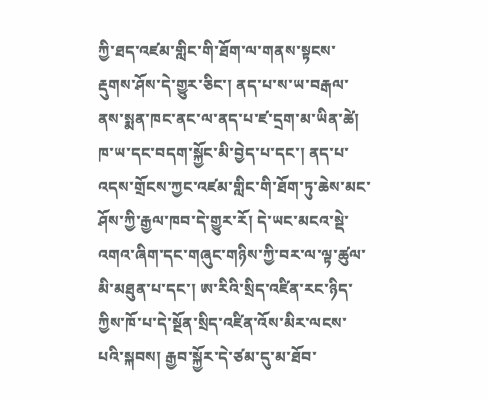ཀྱི་ཐད་འཛམ་གླིང་གི་ཐོག་ལ་གནས་སྟངས་རྡུགས་ཤོས་དེ་གྱུར་ཅིང་། ནད་པ་ས་ཡ་བརྒལ་ནས་སྨན་ཁང་ནང་ལ་ནད་པ་ཛ་དྲག་མ་ཡིན་ཚེ། ཁ་ཡ་དང་བདག་སྐྱོང་མི་བྱེད་པ་དང་། ནད་པ་འདས་གྲོངས་ཀྱང་འཛམ་གླིང་གི་ཐོག་ཏུ་ཆེས་མང་ཤོས་ཀྱི་རྒྱལ་ཁབ་དེ་གྱུར་རོ། དེ་ཡང་མངའ་སྡེ་འགའ་ཞིག་དང་གཞུང་གཉིས་ཀྱི་བར་ལ་ལྟ་ཚུལ་མི་མཐུན་པ་དང་། ཨ་རིའི་སྲིད་འཛིན་རང་ཉིད་ཀྱིས་ཁོ་པ་དེ་སྔོན་སྲིད་འཛིན་འོས་མིར་ལངས་པའི་སྐབས། རྒྱབ་སྐྱོར་དེ་ཙམ་དུ་མ་ཐོབ་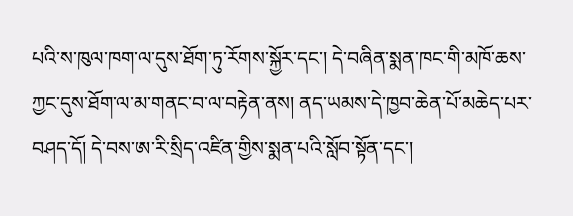པའི་ས་ཁུལ་ཁག་ལ་དུས་ཐོག་ཏུ་རོགས་སྐྱོར་དང་། དེ་བཞིན་སྨན་ཁང་གི་མཁོ་ཆས་ཀྱང་དུས་ཐོག་ལ་མ་གནང་བ་ལ་བརྟེན་ནས། ནད་ཡམས་དེ་ཁྱབ་ཆེན་པོ་མཆེད་པར་བཤད་དོ། དེ་བས་ཨ་རི་སྲིད་འཛིན་གྱིས་སྨན་པའི་སློབ་སྟོན་དང་།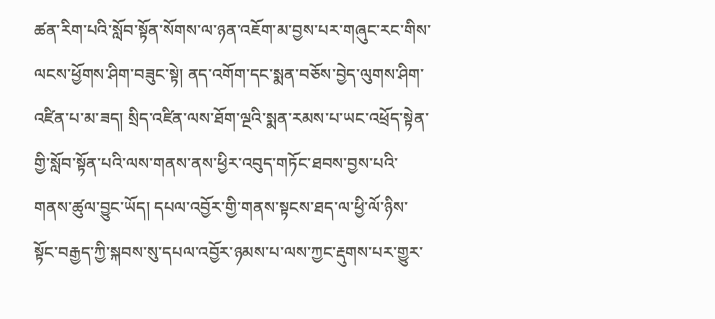ཚན་རིག་པའི་སློབ་སྟོན་སོགས་ལ་ཉན་འཇོག་མ་བྱས་པར་གཞུང་རང་གིས་ལངས་ཕྱོགས་ཤིག་བཟུང་སྟེ། ནད་འགོག་དང་སྨན་བཅོས་བྱེད་ལུགས་ཤིག་འཛིན་པ་མ་ཟད། སྲིད་འཛིན་ལས་ཐོག་ལྔའི་སྨན་རམས་པ་ཡང་འཕྲོད་སྟེན་གྱི་སློབ་སྟོན་པའི་ལས་གནས་ནས་ཕྱིར་འབུད་གཏོང་ཐབས་བྱས་པའི་གནས་ཚུལ་བྱུང་ཡོད། དཔལ་འབྱོར་གྱི་གནས་སྟངས་ཐད་ལ་ཕྱི་ལོ་ཉིས་སྟོང་བརྒྱད་ཀྱི་སྐབས་སུ་དཔལ་འབྱོར་ཉམས་པ་ལས་ཀྱང་རྡུགས་པར་གྱུར་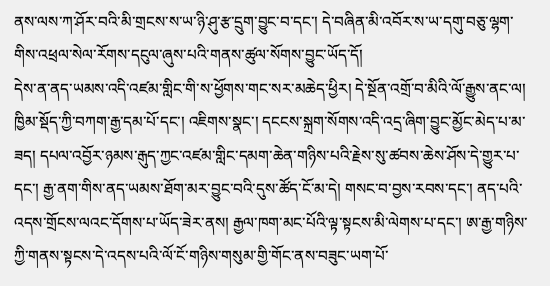ནས་ལས་ཀ་ཤོར་བའི་མི་གྲངས་ས་ཡ་ཉི་ཤུ་རྩ་དྲུག་བྱུང་བ་དང་། དེ་བཞིན་མི་འབོར་ས་ཡ་དགུ་བཅུ་ལྷག་གིས་འཕྲལ་སེལ་རོགས་དངུལ་ཞུས་པའི་གནས་ཚུལ་སོགས་བྱུང་ཡོད་དོ།
དེས་ན་ནད་ཡམས་འདི་འཛམ་གླིང་གི་ས་ཕྱོགས་གང་སར་མཆེད་ཕྱིར། དེ་སྔོན་འགྲོ་བ་མིའི་ལོ་རྒྱུས་ནང་ལ། ཁྱིམ་སྡོད་ཀྱི་བཀག་རྒྱ་དམ་པོ་དང་། འཇིགས་སྣང་། དངངས་སྐྲག་སོགས་འདི་འདྲ་ཞིག་བྱུང་མྱོང་མེད་པ་མ་ཟད། དཔལ་འབྱོར་ཉམས་རྒུད་ཀྱང་འཛམ་གླིང་དམག་ཆེན་གཉིས་པའི་རྗེས་སུ་ཚབས་ཆེས་ཤོས་དེ་གྱུར་པ་དང་། རྒྱ་ནག་གིས་ནད་ཡམས་ཐོག་མར་བྱུང་བའི་དུས་ཚོད་ངོ་མ་དེ། གསང་བ་བྱས་རབས་དང་། ནད་པའི་འདས་གྲོངས་ལའང་དོགས་པ་ཡོད་ཟེར་ནས། རྒྱལ་ཁག་མང་པོའི་ལྟ་སྟངས་མི་ལེགས་པ་དང་། ཨ་རྒྱ་གཉིས་ཀྱི་གནས་སྟངས་དེ་འདས་པའི་ལོ་ངོ་གཉིས་གསུམ་གྱི་གོང་ནས་བཟུང་ཡག་པོ་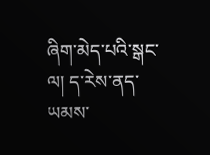ཞིག་མེད་པའི་སྒང་ལ། ད་རེས་ནད་ཡམས་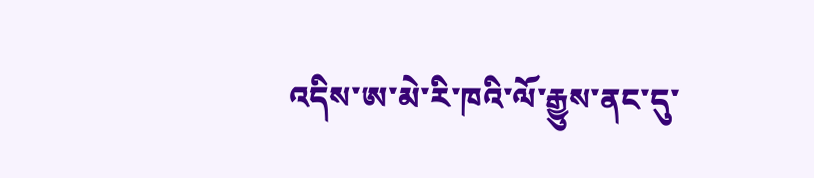འདིས་ཨ་མེ་རི་ཁའི་ལོ་རྒྱུས་ནང་དུ་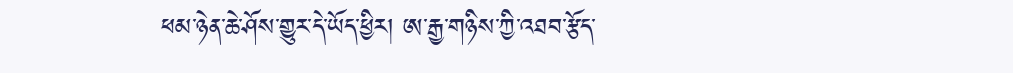ཕམ་ཉེན་ཆེ་ཤོས་གྱུར་དེ་ཡོད་ཕྱིར། ཨ་རྒྱ་གཉིས་ཀྱི་འཐབ་རྩོད་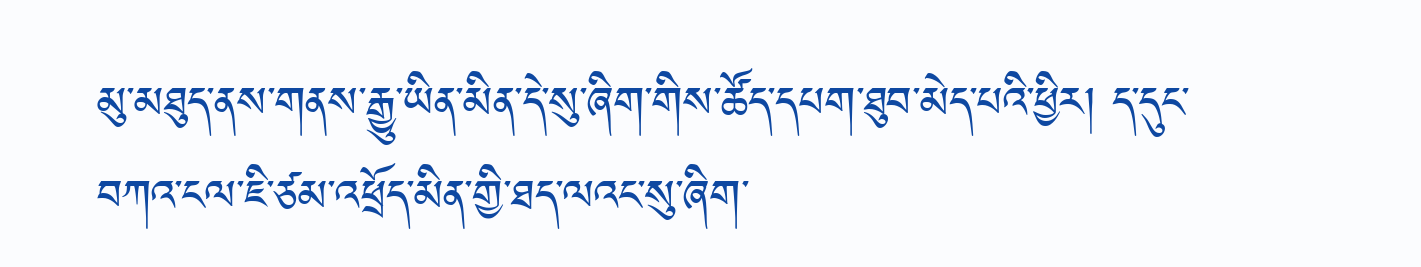མུ་མཐུད་ནས་གནས་རྒྱུ་ཡིན་མིན་དེ་སུ་ཞིག་གིས་ཚོད་དཔག་ཐུབ་མེད་པའི་ཕྱིར། ད་དུང་བཀའ་ངལ་ཇི་ཙམ་འཕྲོད་མིན་གྱི་ཐད་ལའང་སུ་ཞིག་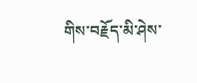གིས་བརྗོད་མི་ཤེས་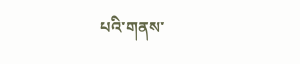པའི་གནས་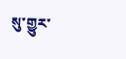སུ་གྱུར་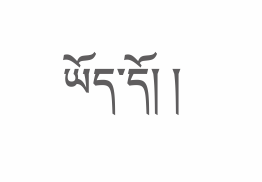ཡོད་དོ། །